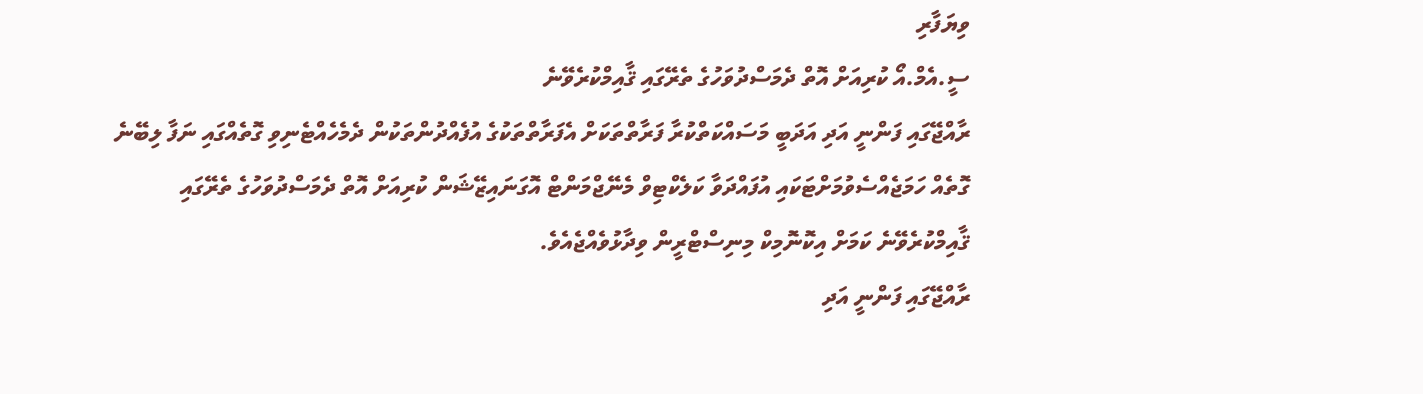ވިޔަފާރި
ސީ.އެމް.އޯ ކުރިއަށް އޮތް ދެމަސްދުވަހުގެ ތެރޭގައި ޤާއިމްކުރެވޭނެ
ރާއްޖޭގައި ފަންނީ އަދި އަދަބީ މަސައްކަތްކުރާ ފަރާތްތަކަށް އެފަރާތްތަކުގެ އުފެއްދުންތަކުން ދެމެހެއްޓެނިވި ގޮތެއްގައި ނަފާ ލިބޭނެ ގޮތެއް ހަމަޖެއްސެވުމަށްޓަކައި އުފައްދަވާ ކަލެކްޓިވް މެނޭޖްމަންޓް އޮގަނައިޒޭޝަން ކުރިއަށް އޮތް ދެމަސްދުވަހުގެ ތެރޭގައި ޤާއިމްކުރެވޭނެ ކަމަށް އިކޮނޮމިކް މިނިސްޓްރީން ވިދާޅުވެއްޖެއެވެ.
ރާއްޖޭގައި ފަންނީ އަދި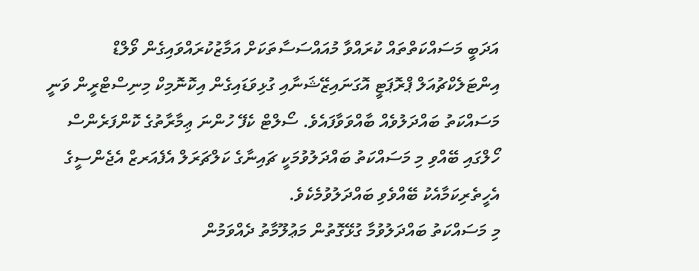އަދަބީ މަސައްކަތްތައް ކުރައްވާ މުއައްސަސާތަކަށް އަމާޒުކުރައްވައިގެން ވޯލްޑް އިންޓަލެކްޗުއަލް ޕްރޮޕަޓީ އޮގަނައިޒޭޝަނާއި ގުޅިވަޑައިގެން އިކޮނޮމިކް މިނިސްޓްރީން ވަނީ މަސައްކަތު ބައްދަލުވެއް ބާއްވަވާފައެވެ. ސޯލްޓް ކެފޭ ހުންނަ ޢިމާރާތުގެ ކޮންފަރެންސް ހޯލްގައި ބޭއްވި މި މަސައްކަތު ބައްދަލުވުމަކީ ޗައިނާގެ ކަލްޗަރަލް އެފެއަރޒް އެޖެންސީގެ އެހީތެރިކަމާއެކު ބޭއްވެވި ބައްދަލުވުމެކެވެ.
މި މަސައްކަތު ބައްދަލުވުމާ ގުޅޭގޮތުން މަޢުލޫމާތު ދެއްވަމުން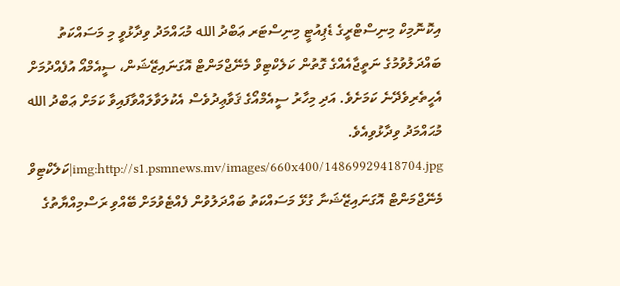އިކޮނޮމިކް މިނިސްޓްރީގެ ޑެޕިއުޓީ މިނިސްޓަރ ޢަބްދު الله މުޙައްމަދު ވިދާޅުވީ މި މަސައްކަތު ބައްދަލުވުމުގެ ނަތީޖާއެއްގެ ގޮތުން ކަލެކްޓިވް މެނޭޖްމަންޓް އޮގަނައިޒޭޝަން، ސީއެމްއޯ އުފެއްދުމަށް އެހީތެރިވެދޭނެ ކަމަށެވެ. އަދި މިހާރު ސީއެމްއޯގެ ޤަވާޢިދުވެސް އެކުލަވާލައްވާފައިވާ ކަމަށް ޢަބްދު الله މުޙައްމަދު ވިދާޅުވިއެވެ.
img:http://s1.psmnews.mv/images/660x400/14869929418704.jpg|ކަލެކްޓިވް މެނޭޖްމަންޓް އޮގަނައިޒޭޝަނާ ގުޅޭ މަސައްކަތު ބައްދަލުވުން ފެއްޓެވުމަށް ބޭއްވި ރަސްމިއްޔާތުގެ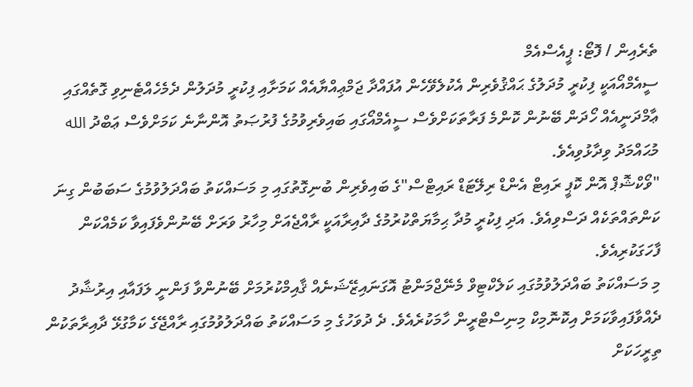ތެރެއިން / ފޮޓޯ: ޕީއެސްއެމް
ސީއެމްއޯއަކީ ފިކުރީ މުދަލުގެ ޙައްޤުވެރިން އެކުލެވޭހެން އުފައްދާ ޖަމްޢިއްޔާއެއް ކަމަށާއި ފިކުރީ މުދަލުން ދެމެހެއްޓެނިވި ގޮތެއްގައި ޢާމްދަނީއެއް ހޯދަން ބޭނުން ކޮންމެ ފަރާތަކަށްވެސް ސީއެމްއޯގައި ބައިވެރިވުމުގެ ފުރުޞަތު އޮންނާނެ ކަމަށްވެސް ޢަބްދު الله މުޙައްމަދު ވިދާޅުވިއެވެ.
"ވޯކްޝޮޕް އޮން ކޮޕީ ރައިޓް އެންޑް ރިލޭޓަޑް ރައިޓްސް"ގެ ބައިވެރިން ބުނިގޮތުގައި މި މަސައްކަތު ބައްދަލުވުމުގެ ސަބަބުން ގިނަ ކަންތައްތަކެއް ދަސްވިއެވެ. އަދި ފިކުރީ މުދާ ޙިމާޔަތްކުރުމުގެ ދާއިރާއަކީ ރާއްޖެއަށް މިހާރު ވަރަށް ބޭނުންވެފައިވާ ކަމެއްކަން ފާހަގަކުރިއެވެ.
މި މަސައްކަތު ބައްދަލުވުމުގައި ކަލެކްޓިވް މެނޭޖްމަންޓު އޮގަނައިޒޭޝަނެއް ޤާއިމްކުރުމަށް ބޭނުންވާ ފަންނީ ލަފައާއި އިރުޝާދު ދެއްވާފައިވާކަމަށް އިކޮނޮމިކް މިނިސްޓްރީން ހާމަކުރެއެވެ. ދެ ދުވަހުގެ މި މަސައްކަތު ބައްދަލުވުމުގައި ރާއްޖޭގެ ކަމާގުޅޭ ދާއިރާތަކުން ތިރީހަކަށް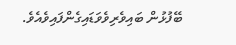ބޭފުޅުން ބައިވެރިވެވަޑައިގެންފައިވެއެވެ.